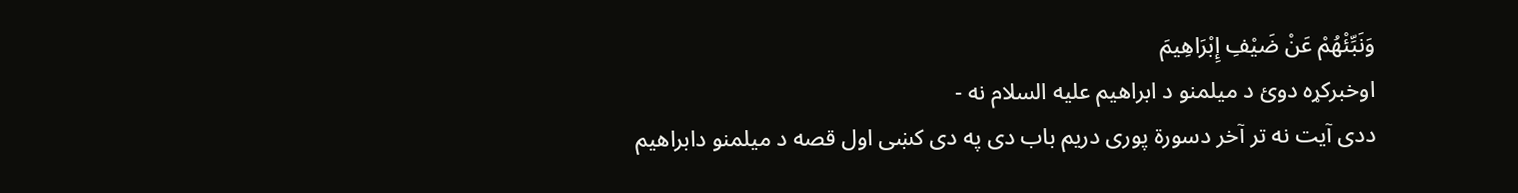وَنَبِّئْهُمْ عَنْ ضَيْفِ إِبْرَاهِيمَ
اوخبرکړه دوئ د میلمنو د ابراهیم علیه السلام نه -
ددی آیت نه تر آخر دسورة پوری دریم باب دی په دی کښی اول قصه د میلمنو دابراهیم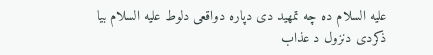علیه السلام ده چه تمهید دی دپاره دواقعی دلوط علیه السلام بیا ذکردی دنزول د عذاب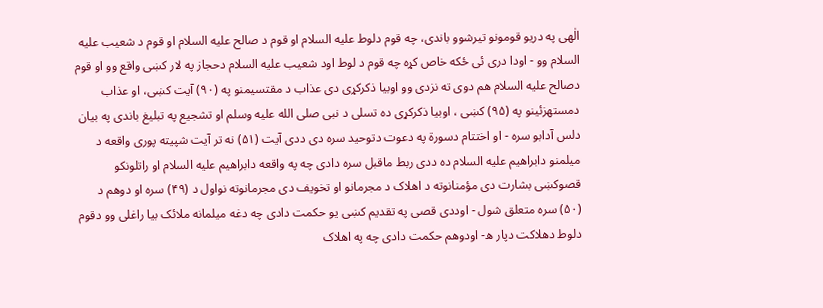الٰهی په دریو قومونو تیرشوو باندی، چه قوم دلوط علیه السلام او قوم د صالح علیه السلام او قوم د شعیب علیه السلام وو - اودا دری ئی ځکه خاص کړه چه قوم د لوط اود شعیب علیه السلام دحجاز په لار کښی واقع وو او قوم دصالح علیه السلام هم دوی ته نزدی وو اوبیا ذکرکړی دی عذاب د مقتسیمنو په (۹۰) آیت کښی، او عذاب دمستهزئینو په (۹۵) کښی ، اوبیا ذکرکړی ده تسلی د نبی صلى الله عليه وسلم او تشجیع په تبلیغ باندی په بیان دلس آدابو سره - او اختتام دسورة په دعوت دتوحید سره دی ددی آیت (۵۱) نه تر آیت شپیته پوری واقعه د میلمنو دابراهیم علیه السلام ده ددی ربط ماقبل سره دادی چه په واقعه دابراهیم علیه السلام او راتلونکو قصوکښی بشارت دی مؤمنانوته د اهلاک د مجرمانو او تخویف دی مجرمانوته نواول د (۴۹) سره او دوهم د (۵۰) سره متعلق شول - اوددی قصی په تقدیم کښی یو حکمت دادی چه دغه میلمانه ملائک بیا راغلی وو دقوم دلوط دهلاکت دپار ه- اودوهم حکمت دادی چه په اهلاک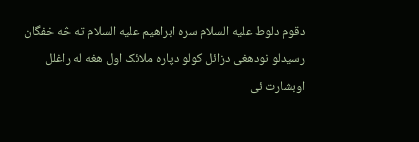دقوم دلوط علیه السلام سره ابراهیم علیه السلام ته څه خفگان رسیدلو نودهغی دزائل کولو دپاره ملائک اول هغه له راغلل اوبشارت ئی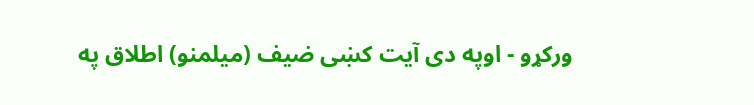ورکړو - اوپه دی آیت کښی ضیف (میلمنو) اطلاق په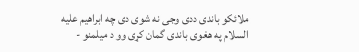ملائکو باندی ددی وجی نه شوی دی چه ابراهیم علیه السلام په هغوی باندی گمان کړی وو د میلمنو -